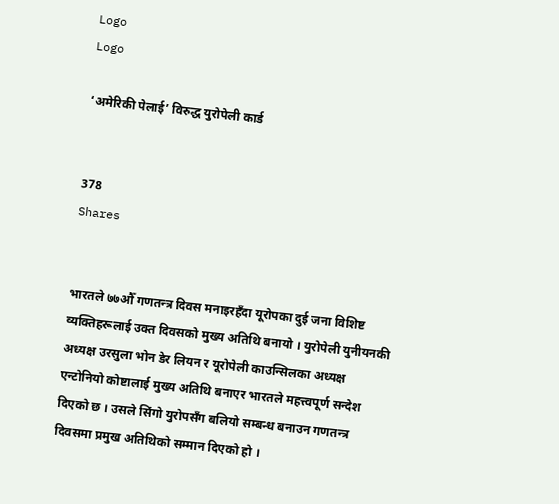Logo
Logo

‘अमेरिकी पेलाई’ विरुद्ध युरोपेली कार्ड


378
Shares


भारतले ७७औँ गणतन्त्र दिवस मनाइरहँदा यूरोपका दुई जना विशिष्ट व्यक्तिहरूलाई उक्त दिवसको मुख्य अतिथि बनायो । युरोपेली युनीयनकी अध्यक्ष उरसुला भोन डेर लियन र यूरोपेली काउन्सिलका अध्यक्ष एन्टोनियो कोष्टालाई मुख्य अतिथि बनाएर भारतले महत्त्वपूर्ण सन्देश दिएको छ । उसले सिंगो युरोपसँग बलियो सम्बन्ध बनाउन गणतन्त्र दिवसमा प्रमुख अतिथिको सम्मान दिएको हो ।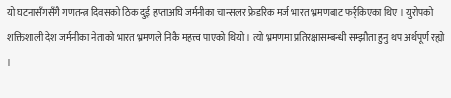यो घटनासँगसँगै गणतन्त्र दिवसको ठिक दुई हप्ताअघि जर्मनीका चान्सलर फ्रेडरिक मर्ज भारत भ्रमणबाट फर्र्किएका थिए । युरोपको शक्तिशाली देश जर्मनीका नेताको भारत भ्रमणले निकै महत्त्व पाएको थियो । त्यो भ्रमणमा प्रतिरक्षासम्बन्धी सम्झौता हुनु थप अर्थपूर्ण रह्यो ।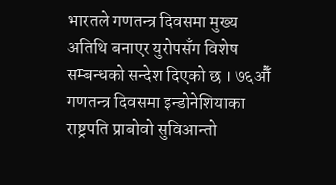भारतले गणतन्त्र दिवसमा मुख्य अतिथि बनाएर युरोपसँग विशेष सम्बन्धको सन्देश दिएको छ । ७६औँ गणतन्त्र दिवसमा इन्डोनेशियाका राष्ट्रपति प्राबोवो सुविआन्तो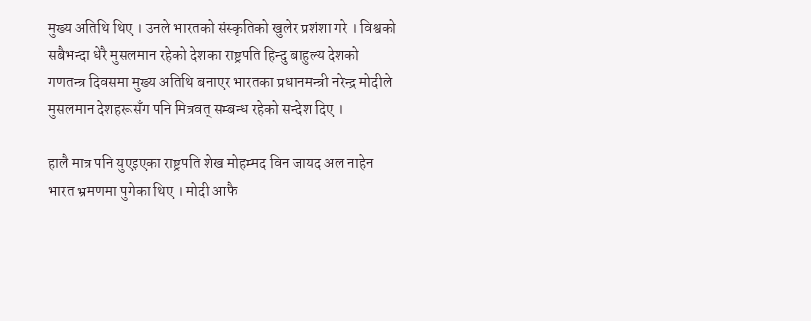मुख्य अतिथि थिए । उनले भारतको संस्कृतिको खुलेर प्रशंशा गरे । विश्वको सबैभन्दा धेरै मुसलमान रहेको देशका राष्ट्रपति हिन्दु बाहुल्य देशको गणतन्त्र दिवसमा मुख्य अतिथि बनाएर भारतका प्रधानमन्त्री नरेन्द्र मोदीले मुसलमान देशहरूसँग पनि मित्रवत् सम्बन्ध रहेको सन्देश दिए ।

हालै मात्र पनि युएइएका राष्ट्रपति शेख मोहम्मद विन जायद अल नाहेन भारत भ्रमणमा पुगेका थिए । मोदी आफै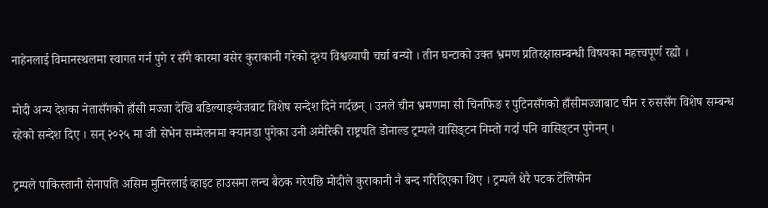नाहेनलाई विमानस्थलमा स्वागत गर्न पुगे र सँगै कारमा बसेर कुराकानी गरेको दृश्य विश्वव्यापी चर्चा बन्यो । तीन घन्टाको उक्त भ्रमण प्रतिरक्षासम्बन्धी विषयका महत्त्वपूर्ण रह्यो ।

मोदी अन्य देशका नेतासँगको हाँसी मज्जा देखि बडिल्याङ्ग्वेजबाट विशेष सन्देश दिने गर्दछन् । उनले चीन भ्रमणमा सी चिनफिङ र पुटिनसँगको हाँसीमज्जाबाट चीन र रुससँग विशेष सम्बन्ध रहेको सन्देश दिए । सन् २०२५ मा जी सेभेन सम्मेलनमा क्यानडा पुगेका उनी अमेरिकी राष्ट्रपति डोनाल्ड ट्रम्पले वासिङ्टन निम्तो गर्दा पनि वासिङ्टन पुगेनन् ।

ट्रम्पले पाकिस्तानी सेनापति असिम मुनिरलाई व्हाइट हाउसमा लन्च बैठक गरेपछि मोदीले कुराकानी नै बन्द गरिदिएका थिए । ट्रम्पले धेरै पटक टेलिफोन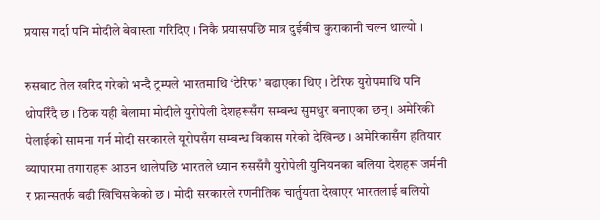प्रयास गर्दा पनि मोदीले बेवास्ता गरिदिए । निकै प्रयासपछि मात्र दुईबीच कुराकानी चल्न थाल्यो ।

रुसबाट तेल खरिद गरेको भन्दै ट्रम्पले भारतमाथि ‘टेरिफ’ बढाएका थिए । टेरिफ युरोपमाथि पनि थोपरिँदै छ । ठिक यही बेलामा मोदीले युरोपेली देशहरूसँग सम्बन्ध सुमधुर बनाएका छन् । अमेरिकी पेलाईको सामना गर्न मोदी सरकारले यूरोपसँग सम्बन्ध विकास गरेको देखिन्छ । अमेरिकासँग हतियार व्यापारमा तगाराहरू आउन थालेपछि भारतले ध्यान रुससँगै युरोपेली युनियनका बलिया देशहरू जर्मनी र फ्रान्सतर्फ बढी खिचिसकेको छ । मोदी सरकारले रणनीतिक चार्तुयता देखाएर भारतलाई बलियो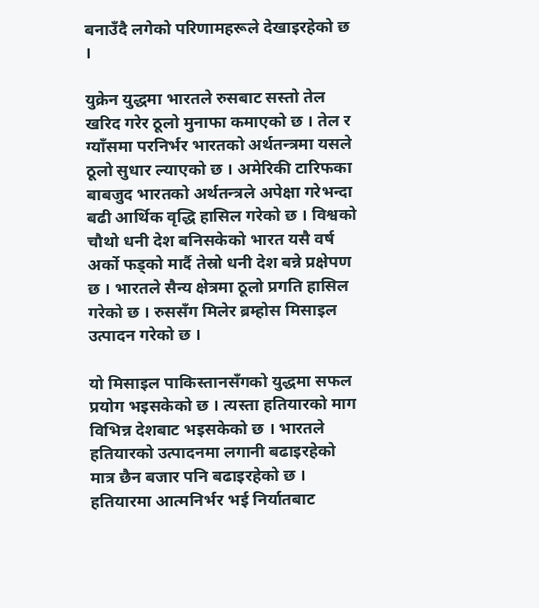बनाउँदै लगेको परिणामहरूले देखाइरहेको छ ।

युक्रेन युद्धमा भारतले रुसबाट सस्तो तेल खरिद गरेर ठूलो मुनाफा कमाएको छ । तेल र ग्याँसमा परनिर्भर भारतको अर्थतन्त्रमा यसले ठूलो सुधार ल्याएको छ । अमेरिकी टारिफका बाबजुद भारतको अर्थतन्त्रले अपेक्षा गरेभन्दा बढी आर्थिक वृद्धि हासिल गरेको छ । विश्वको चौथो धनी देश बनिसकेको भारत यसै वर्ष अर्को फड्को मार्दै तेस्रो धनी देश बन्ने प्रक्षेपण छ । भारतले सैन्य क्षेत्रमा ठूलो प्रगति हासिल गरेको छ । रुससँग मिलेर ब्रम्होस मिसाइल उत्पादन गरेको छ ।

यो मिसाइल पाकिस्तानसँगको युद्धमा सफल प्रयोग भइसकेको छ । त्यस्ता हतियारको माग विभिन्न देशबाट भइसकेको छ । भारतले हतियारको उत्पादनमा लगानी बढाइरहेको मात्र छैन बजार पनि बढाइरहेको छ । हतियारमा आत्मनिर्भर भई निर्यातबाट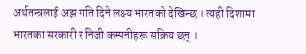अर्थतन्त्रलाई अझ गति दिने लक्ष्य भारतको देखिन्छ । त्यही दिशामा भारतका सरकारी र निजी कम्पनीहरू सक्रिय छन् ।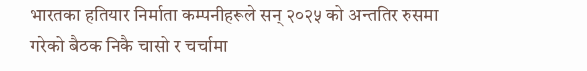भारतका हतियार निर्माता कम्पनीहरूले सन् २०२५ को अन्ततिर रुसमा गरेको बैठक निकै चासो र चर्चामा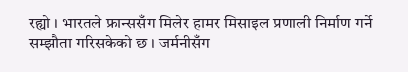रह्यो । भारतले फ्रान्ससँग मिलेर हामर मिसाइल प्रणाली निर्माण गर्ने सम्झौता गरिसकेको छ । जर्मनीसँग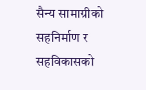सैन्य सामाग्रीको सहनिर्माण र सहविकासको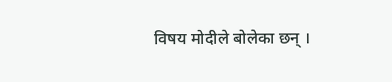विषय मोदीले बोलेका छन् ।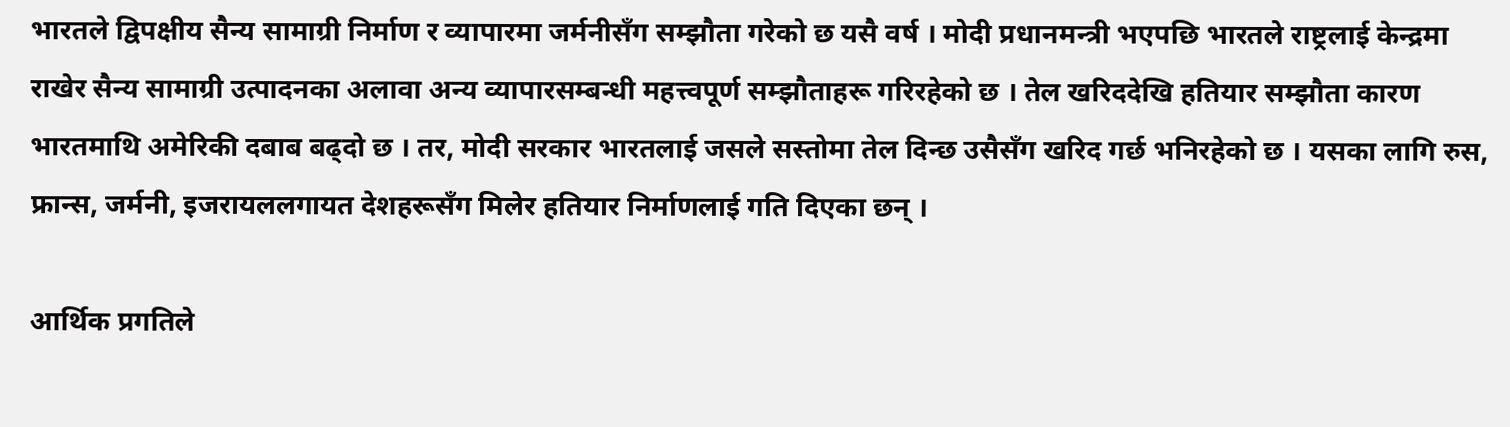भारतले द्विपक्षीय सैन्य सामाग्री निर्माण र व्यापारमा जर्मनीसँग सम्झौता गरेको छ यसै वर्ष । मोदी प्रधानमन्त्री भएपछि भारतले राष्ट्रलाई केन्द्रमा राखेर सैन्य सामाग्री उत्पादनका अलावा अन्य व्यापारसम्बन्धी महत्त्वपूर्ण सम्झौताहरू गरिरहेको छ । तेल खरिददेखि हतियार सम्झौता कारण भारतमाथि अमेरिकी दबाब बढ्दो छ । तर, मोदी सरकार भारतलाई जसले सस्तोमा तेल दिन्छ उसैसँग खरिद गर्छ भनिरहेको छ । यसका लागि रुस, फ्रान्स, जर्मनी, इजरायललगायत देशहरूसँग मिलेर हतियार निर्माणलाई गति दिएका छन् ।

आर्थिक प्रगतिले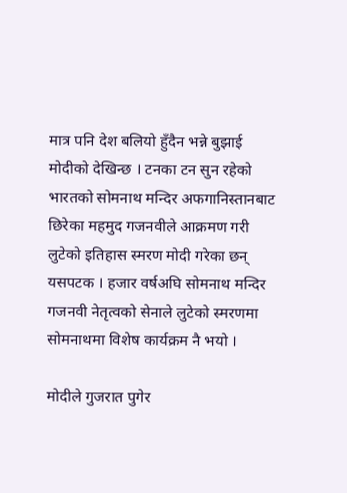मात्र पनि देश बलियो हुँदैन भन्ने बुझाई मोदीको देखिन्छ । टनका टन सुन रहेको भारतको सोमनाथ मन्दिर अफगानिस्तानबाट छिरेका महमुद गजनवीले आक्रमण गरी लुटेको इतिहास स्मरण मोदी गरेका छन् यसपटक । हजार वर्षअघि सोमनाथ मन्दिर गजनवी नेतृत्वको सेनाले लुटेको स्मरणमा सोमनाथमा विशेष कार्यक्रम नै भयो ।

मोदीले गुजरात पुगेर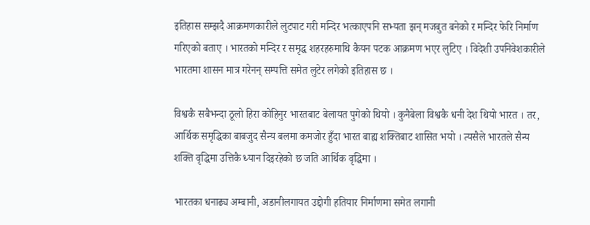इतिहास सम्झदै आक्रमणकारीले लुटपाट गरी मन्दिर भत्काएपनि सभ्यता झन् मजबुत बनेको र मन्दिर फेरि निर्माण गरिएको बताए । भारतको मन्दिर र समृद्ध शहरहरुमाथि कैयन पटक आक्रमण भएर लुटिए । विदेशी उपनिवेशकारीले भारतमा शासन मात्र गरेनन् सम्पत्ति समेत लुटेर लगेको इतिहास छ ।

विश्वकै सबैभन्दा ठूलो हिरा कोहिनुर भारतबाट बेलायत पुगेको थियो । कुनैबेला विश्वकै धनी देश थियो भारत । तर, आर्थिक समृद्धिका बाबजुद सैन्य बलमा कमजोर हुँदा भारत बाह्य शक्तिबाट शासित भयो । त्यसैले भारतले सैन्य शक्ति वृद्धिमा उत्तिकै ध्यान दिइरहेको छ जति आर्थिक वृद्धिमा ।

भारतका धनाढ्य अम्बानी, अडानीलगायत उद्दोगी हतियार निर्माणमा समेत लगानी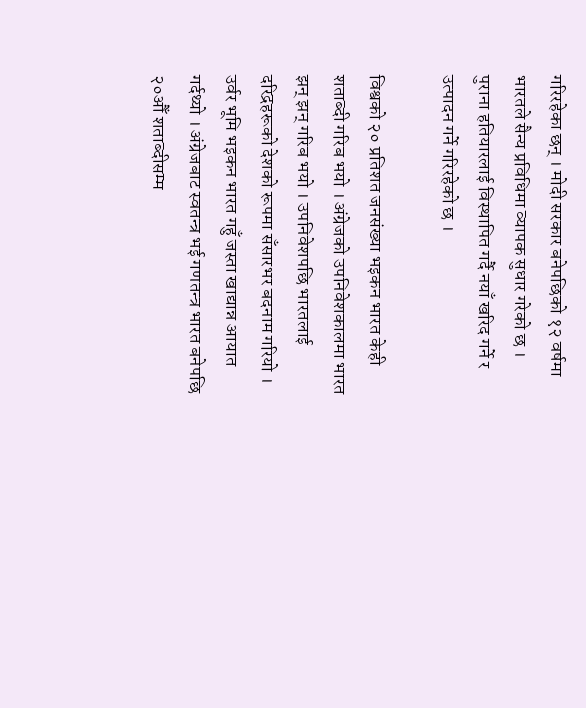गरिरहेका छन् । मोदी सरकार बनेपछिको १२ वर्षमा भारतले सैन्य प्रविधिमा व्यापक सुधार गरेको छ । पुराना हतियारलाई विस्थापित गर्दै नयाँ खरिद गर्ने र उत्पादन गर्ने गरिरहेको छ ।

विश्वको २० प्रतिशत जनसंख्या भइकन भारत केही शताब्दी गरिब भयो । अंग्रेजको उपनिवेशकालमा भारत झन् झन् गरिब भयो । उपनिवेशपछि भारतलाई दरिद्रहरूको देशको रूपमा सँसारभर बदनाम गरियो । उर्वर भूमि भइकन भारत गहुँ जस्ता खाद्यान्न आयात गर्दथ्यो । अंग्रेजबाट स्वतन्त्र भई गणतन्त्र भारत बनेपछि २०औँ शताब्दीसम्म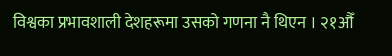विश्वका प्रभावशाली देशहरूमा उसको गणना नै थिएन । २१औँ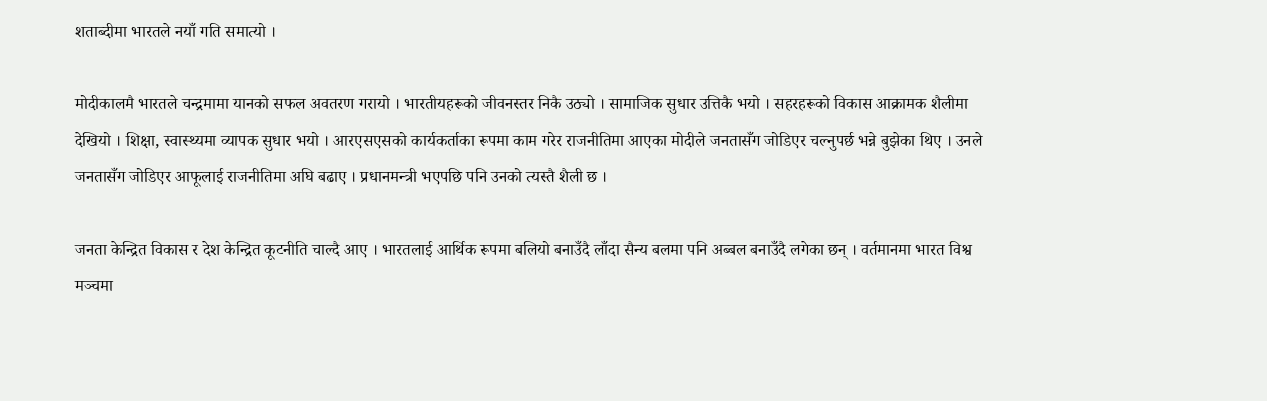शताब्दीमा भारतले नयाँ गति समात्यो ।

मोदीकालमै भारतले चन्द्रमामा यानको सफल अवतरण गरायो । भारतीयहरूको जीवनस्तर निकै उठ्यो । सामाजिक सुधार उत्तिकै भयो । सहरहरूको विकास आक्रामक शैलीमा देखियो । शिक्षा, स्वास्थ्यमा व्यापक सुधार भयो । आरएसएसको कार्यकर्ताका रूपमा काम गरेर राजनीतिमा आएका मोदीले जनतासँग जोडिएर चल्नुपर्छ भन्ने बुझेका थिए । उनले जनतासँग जोडिएर आफूलाई राजनीतिमा अघि बढाए । प्रधानमन्त्री भएपछि पनि उनको त्यस्तै शैली छ ।

जनता केन्द्रित विकास र देश केन्द्रित कूटनीति चाल्दै आए । भारतलाई आर्थिक रूपमा बलियो बनाउँदै लाँदा सैन्य बलमा पनि अब्बल बनाउँदै लगेका छन् । वर्तमानमा भारत विश्व मञ्चमा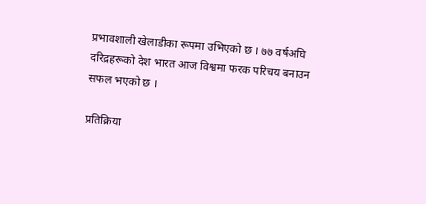प्रभावशाली खेलाडीका रूपमा उभिएको छ । ७७ वर्षअघि दरिद्रहरूको देश भारत आज विश्वमा फरक परिचय बनाउन सफल भएको छ ।

प्रतिक्रिया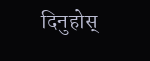दिनुहोस्